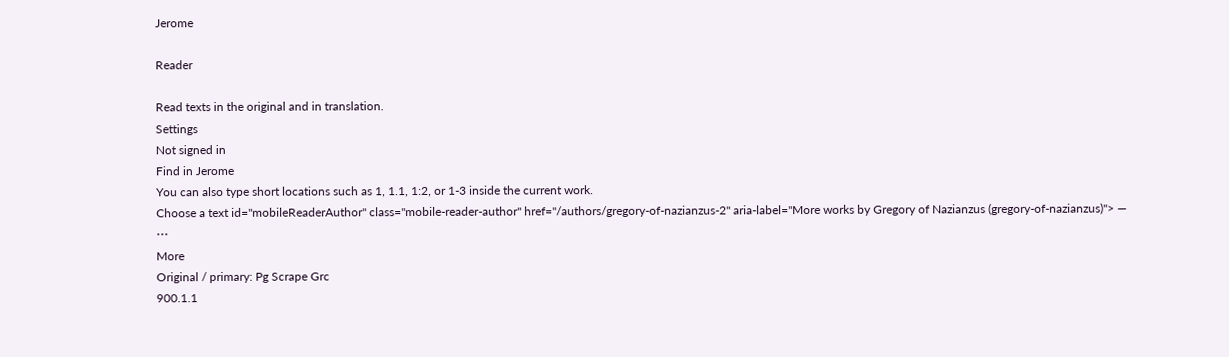Jerome

Reader

Read texts in the original and in translation.
Settings
Not signed in
Find in Jerome
You can also type short locations such as 1, 1.1, 1:2, or 1-3 inside the current work.
Choose a text id="mobileReaderAuthor" class="mobile-reader-author" href="/authors/gregory-of-nazianzus-2" aria-label="More works by Gregory of Nazianzus (gregory-of-nazianzus)"> —
⋯
More
Original / primary: Pg Scrape Grc
900.1.1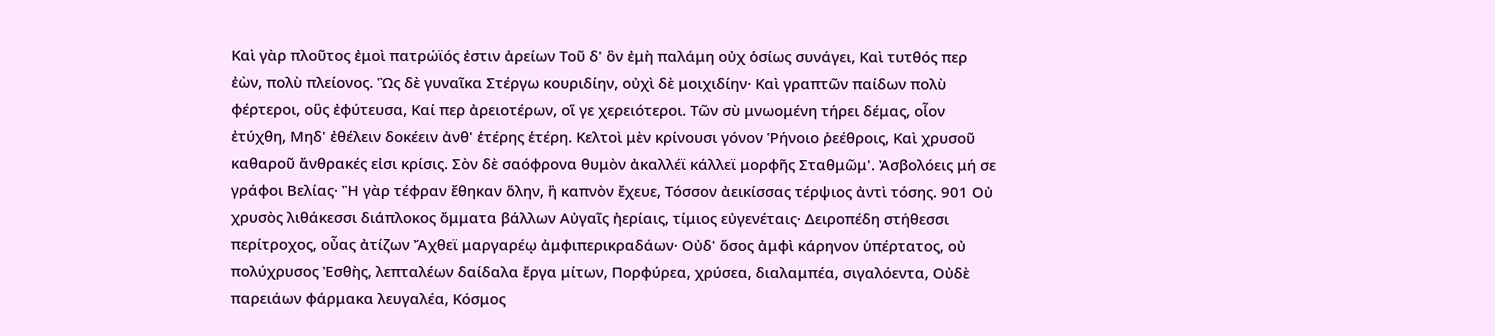Καὶ γὰρ πλοῦτος ἐμοὶ πατρώϊός ἐστιν ἀρείων Τοῦ δ' ὃν ἐμὴ παλάμη οὐχ ὁσίως συνάγει, Καὶ τυτθός περ ἐὼν, πολὺ πλείονος. Ὣς δὲ γυναῖκα Στέργω κουριδίην, οὐχὶ δὲ μοιχιδίην· Καὶ γραπτῶν παίδων πολὺ φέρτεροι, οὓς ἐφύτευσα, Καί περ ἀρειοτέρων, οἵ γε χερειότεροι. Τῶν σὺ μνωομένη τήρει δέμας, οἷον ἐτύχθη, Μηδ' ἐθέλειν δοκέειν ἀνθ' ἑτέρης ἑτέρη. Κελτοὶ μὲν κρίνουσι γόνον Ῥήνοιο ῥεέθροις, Καὶ χρυσοῦ καθαροῦ ἄνθρακές εἰσι κρίσις. Σὸν δὲ σαόφρονα θυμὸν ἀκαλλέϊ κάλλεϊ μορφῆς Σταθμῶμ'. Ἀσβολόεις μή σε γράφοι Βελίας· Ἢ γὰρ τέφραν ἔθηκαν ὅλην, ἢ καπνὸν ἔχευε, Τόσσον ἀεικίσσας τέρψιος ἀντὶ τόσης. 901 Οὐ χρυσὸς λιθάκεσσι διάπλοκος ὄμματα βάλλων Αὐγαῖς ἠερίαις, τίμιος εὐγενέταις· Δειροπέδη στήθεσσι περίτροχος, οὖας ἀτίζων Ἄχθεϊ μαργαρέῳ ἀμφιπερικραδάων· Οὐδ' ὅσος ἀμφὶ κάρηνον ὑπέρτατος, οὐ πολύχρυσος Ἐσθὴς, λεπταλέων δαίδαλα ἔργα μίτων, Πορφύρεα, χρύσεα, διαλαμπέα, σιγαλόεντα, Οὐδὲ παρειάων φάρμακα λευγαλέα, Κόσμος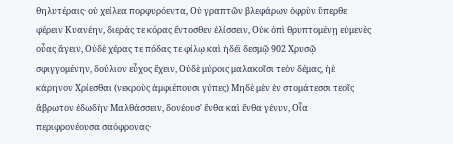θηλυτέραις· οὐ χείλεα πορφυρόεντα, Οὐ γραπτῶν βλεφάρων ὀφρὺν ὕπερθε φέρειν Κυανέην, διεράς τε κόρας ἔντοσθεν ἑλίσσειν, Οὐκ ὀπὶ θρυπτομένῃ εὐμενὲς οὖας ἄγειν, Οὐδὲ χέρας τε πόδας τε φίλῳ καὶ ἡδέϊ δεσμῷ 902 Χρυσῷ σφιγγομένην, δούλιον εὖχος ἔχειν, Οὐδὲ μύροις μαλακοῖσι τεὸν δέμας, ἠὲ κάρηνον Χρίεσθαι (νεκροὺς ἀμφιέπουσι γύπες) Μηδὲ μὲν ἐν στομάτεσσι τεοῖς ἄβρωτον ἐδωδὴν Μαλθάσσειν, δονέουσ' ἔνθα καὶ ἔνθα γένυν, Οἷα περιφρονέουσα σαόφρονας·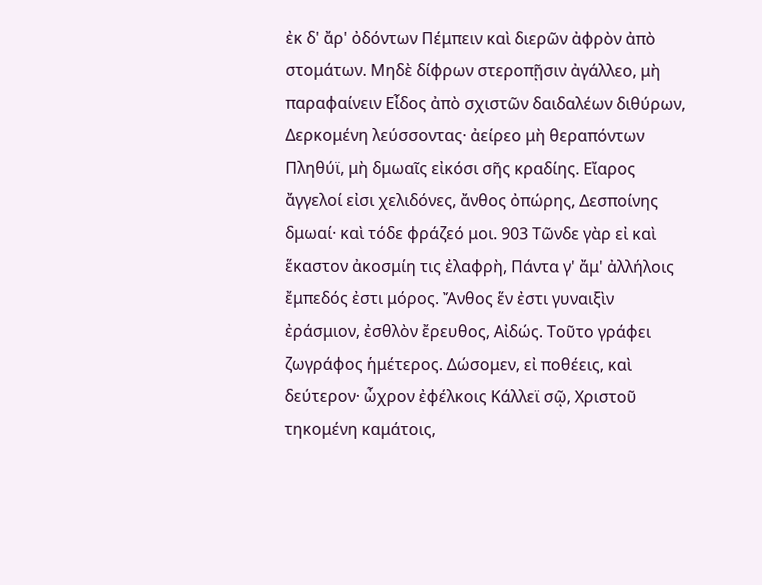ἐκ δ' ἄρ' ὀδόντων Πέμπειν καὶ διερῶν ἀφρὸν ἀπὸ στομάτων. Μηδὲ δίφρων στεροπῇσιν ἀγάλλεο, μὴ παραφαίνειν Εἶδος ἀπὸ σχιστῶν δαιδαλέων διθύρων, Δερκομένη λεύσσοντας· ἀείρεο μὴ θεραπόντων Πληθύϊ, μὴ δμωαῖς εἰκόσι σῆς κραδίης. Εἴαρος ἄγγελοί εἰσι χελιδόνες, ἄνθος ὀπώρης, Δεσποίνης δμωαί· καὶ τόδε φράζεό μοι. 903 Τῶνδε γὰρ εἰ καὶ ἕκαστον ἀκοσμίη τις ἐλαφρὴ, Πάντα γ' ἄμ' ἀλλήλοις ἔμπεδός ἐστι μόρος. Ἄνθος ἕν ἐστι γυναιξὶν ἐράσμιον, ἐσθλὸν ἔρευθος, Αἰδώς. Τοῦτο γράφει ζωγράφος ἡμέτερος. Δώσομεν, εἰ ποθέεις, καὶ δεύτερον· ὦχρον ἐφέλκοις Κάλλεϊ σῷ, Χριστοῦ τηκομένη καμάτοις,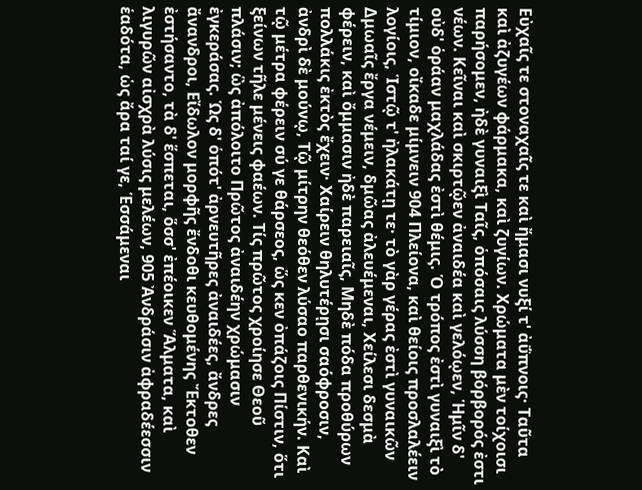Εὐχαῖς τε στοναχαῖς τε καὶ ἤμασι νυξί τ' ἀΰπνοις· Ταῦτα καὶ ἀζυγέων φάρμακα, καὶ ζυγίων. Χρώματα μὲν τοίχοισι παρήσομεν, ἠδὲ γυναιξὶ Ταῖς, ὁπόσαις λύσση βόρβορός ἐστι νέων. Κεῖναι καὶ σκιρτῷεν ἀναιδέα καὶ γελόῳεν, Ἡμῖν δ' οὐδ' ὁράαν μαχλάδας ἐστὶ θέμις. Ὁ τρόπος ἐστὶ γυναιξὶ τὸ τίμιον, οἴκαδε μίμνειν 904 Πλείονα, καὶ θείοις προσλαλέειν λογίοις, Ἱστῷ τ' ἠλακάτῃ τε· τὸ γὰρ γέρας ἐστὶ γυναικῶν Δμωαῖς ἔργα νέμειν, δμῶας ἀλευέμεναι, Χείλεσι δεσμὰ φέρειν, καὶ ὄμμασιν ἠδὲ παρειαῖς, Μηδὲ πόδα προθύρων πολλάκις ἐκτὸς ἔχειν· Χαίρειν θηλυτέρῃσι σαόφροσιν, ἀνδρὶ δὲ μούνῳ, Τῷ μίτρην θεόθεν λύσαο παρθενικήν. Καὶ τῷ μέτρα φέρειν σύ γε θάρσεος, ὥς κεν ὀπάζοις Πίστιν, ὅτι ξείνων τῆλε μένεις φαέων. Τίς πρῶτος χροίησε Θεοῦ πλάσιν; ὣς ἀπόλοιτο Πρῶτος ἀναιδέην χρώμασιν ἐγκεράσας. Ὡς δ' ὁπότ' ἀρνευτῆρες ἀναιδέες, ἄνδρες ἄνανδροι, Εἴδωλον μορφῆς ἔνδοθι κευθομένης Ἔκτοθεν ἐστήσαντο, τὰ δ' ἕσπεται, ὅσσ' ἐπέοικεν Ἅλματα, καὶ λιγυρῶν αἰσχρὰ λύσις μελέων, 905 Ἀνδράσιν ἀφραδέεσσιν ἑαδότα, ὡς ἄρα ταί γε, Ἑσσάμεναι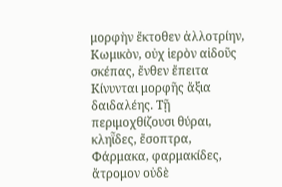μορφὴν ἔκτοθεν ἀλλοτρίην, Κωμικὸν, οὐχ ἱερὸν αἰδοῦς σκέπας, ἔνθεν ἔπειτα Κίνυνται μορφῆς ἄξια δαιδαλέης. Τῇ περιμοχθίζουσι θύραι, κληῗδες, ἔσοπτρα, Φάρμακα, φαρμακίδες, ἄτρομον οὐδὲ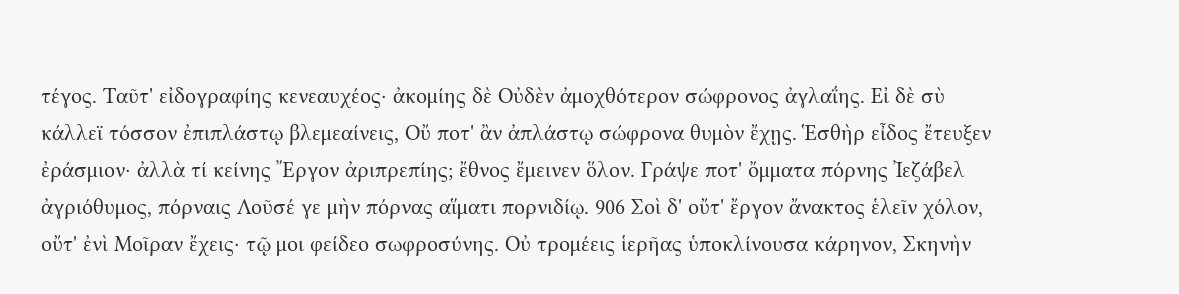τέγος. Ταῦτ' εἰδογραφίης κενεαυχέος· ἀκομίης δὲ Οὐδὲν ἀμοχθότερον σώφρονος ἀγλαΐης. Εἰ δὲ σὺ κάλλεϊ τόσσον ἐπιπλάστῳ βλεμεαίνεις, Οὔ ποτ' ἂν ἀπλάστῳ σώφρονα θυμὸν ἔχῃς. Ἑσθὴρ εἶδος ἔτευξεν ἐράσμιον· ἀλλὰ τί κείνης Ἔργον ἀριπρεπίης; ἔθνος ἔμεινεν ὅλον. Γράψε ποτ' ὄμματα πόρνης Ἰεζάβελ ἀγριόθυμος, πόρναις Λοῦσέ γε μὴν πόρνας αἵματι πορνιδίῳ. 906 Σοὶ δ' οὔτ' ἔργον ἄνακτος ἑλεῖν χόλον, οὔτ' ἐνὶ Μοῖραν ἔχεις· τῷ μοι φείδεο σωφροσύνης. Οὐ τρομέεις ἱερῆας ὑποκλίνουσα κάρηνον, Σκηνὴν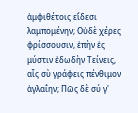ἀμφιθέτοις εἴδεσι λαμπομένην; Οὐδὲ χέρες φρίσσουσιν, ἐπὴν ἐς μύστιν ἐδωδὴν Τείνεις, αἷς σὺ γράφεις πένθιμον ἀγλαΐην; Πῶς δὲ σύ γ'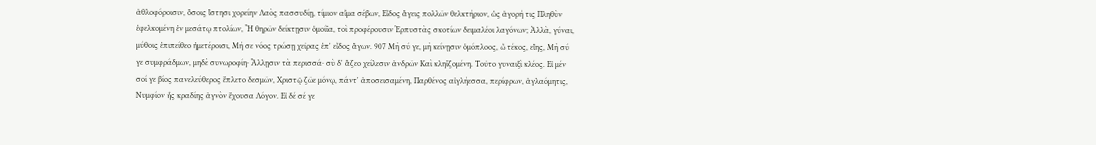ἀθλοφόροισιν, ὅσοις ἵστησι χορείην Λαὸς πασσυδίῃ, τίμιον αἷμα σέβων, Εἶδος ἄγεις πολλῶν θελκτήριον, ὡς ἀγορή τις Πληθὺν ἐφελκομένη ἐν μεσάτῳ πτολίων, Ἢ θηρῶν δείκτῃσιν ὁμοίϊα, τοὶ προφέρουσιν Ἑρπυστὰς σκοτίων δειμαλέοι λαγόνων; Ἀλλὰ, γύναι, μύθοις ἐπιπείθεο ἡμετέροισι, Μή σε νόος τρώσῃ χεῖρας ἐπ' εἶδος ἄγων. 907 Μὴ σύ γε, μὴ κείνῃσιν ὁμόπλοος, ὦ τέκος, εἴης, Μὴ σύ γε συμφράδμων, μηδὲ συνωροφίη· Ἄλλῃσιν τὰ περισσά· σὺ δ' ἅζεο χείλεσιν ἀνδρῶν Καὶ κληϊζομένη. Τοῦτο γυναιξὶ κλέος. Εἰ μέν σοί γε βίος πανελεύθερος ἔπλετο δεσμῶν, Χριστῷ ζῶε μόνῳ, πάντ' ἀποσεισαμένη, Παρθένος αἰγλήεσσα, περίφρων, ἀγλαόμητις, Νυμφίον ἧς κραδίης ἀγνὸν ἔχουσα Λόγον. Εἰ δέ σέ γε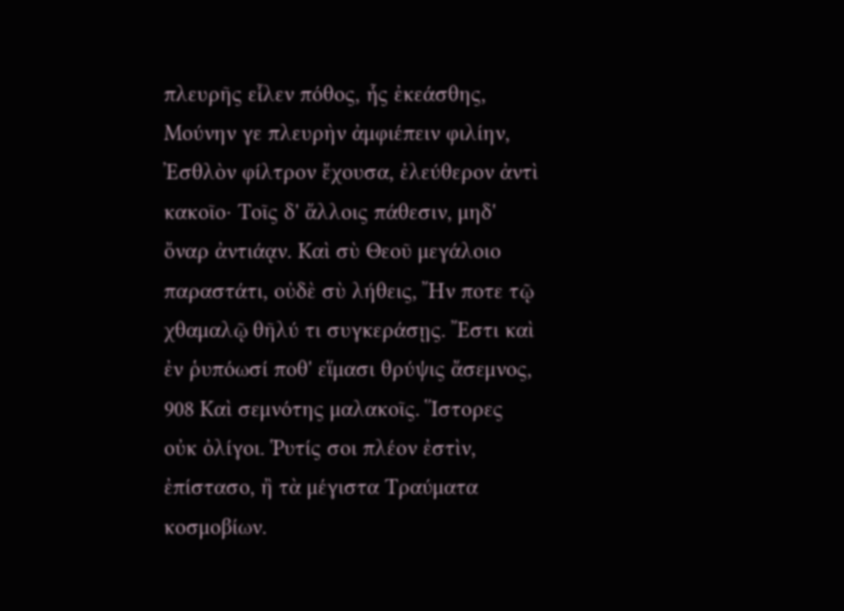πλευρῆς εἷλεν πόθος, ἧς ἐκεάσθης, Μούνην γε πλευρὴν ἀμφιέπειν φιλίην, Ἐσθλὸν φίλτρον ἔχουσα, ἐλεύθερον ἀντὶ κακοῖο· Τοῖς δ' ἄλλοις πάθεσιν, μηδ' ὄναρ ἀντιάᾳν. Καὶ σὺ Θεοῦ μεγάλοιο παραστάτι, οὐδὲ σὺ λήθεις, Ἤν ποτε τῷ χθαμαλῷ θῆλύ τι συγκεράσῃς. Ἔστι καὶ ἐν ῥυπόωσί ποθ' εἵμασι θρύψις ἄσεμνος, 908 Καὶ σεμνότης μαλακοῖς. Ἵστορες οὐκ ὀλίγοι. Ῥυτίς σοι πλέον ἐστὶν, ἐπίστασο, ἢ τὰ μέγιστα Τραύματα κοσμοβίων.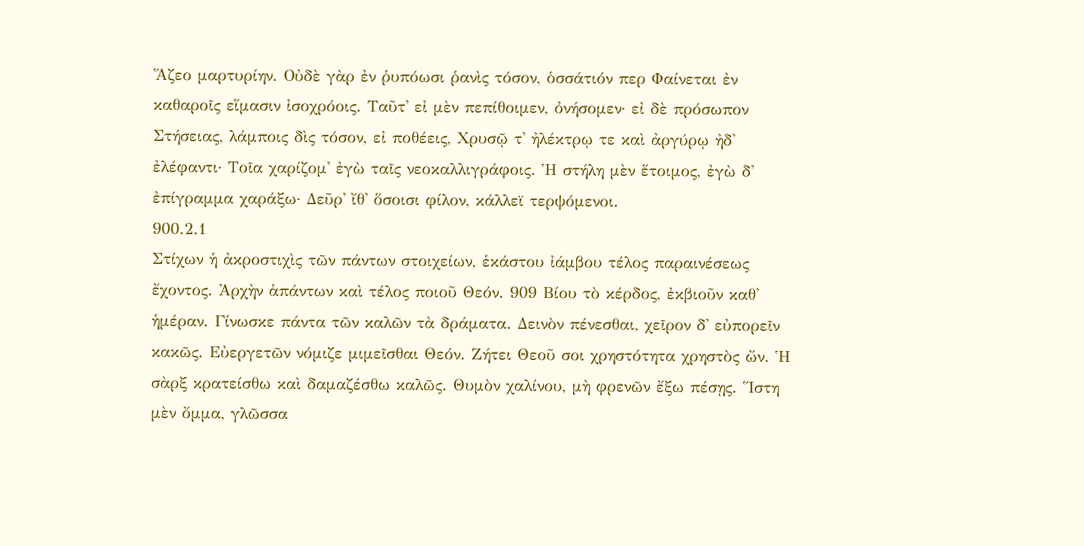Ἅζεο μαρτυρίην. Οὐδὲ γὰρ ἐν ῥυπόωσι ῥανὶς τόσον, ὁσσάτιόν περ Φαίνεται ἐν καθαροῖς εἵμασιν ἰσοχρόοις. Ταῦτ' εἰ μὲν πεπίθοιμεν, ὀνήσομεν· εἰ δὲ πρόσωπον Στήσειας, λάμποις δὶς τόσον, εἰ ποθέεις, Χρυσῷ τ' ἠλέκτρῳ τε καὶ ἀργύρῳ ἠδ' ἐλέφαντι· Τοῖα χαρίζομ' ἐγὼ ταῖς νεοκαλλιγράφοις. Ἡ στήλη μὲν ἕτοιμος, ἐγὼ δ' ἐπίγραμμα χαράξω· Δεῦρ' ἴθ' ὅσοισι φίλον, κάλλεϊ τερψόμενοι.
900.2.1
Στίχων ἡ ἀκροστιχὶς τῶν πάντων στοιχείων, ἑκάστου ἰάμβου τέλος παραινέσεως ἔχοντος. Ἀρχὴν ἁπάντων καὶ τέλος ποιοῦ Θεόν. 909 Βίου τὸ κέρδος, ἐκβιοῦν καθ' ἡμέραν. Γίνωσκε πάντα τῶν καλῶν τὰ δράματα. Δεινὸν πένεσθαι, χεῖρον δ' εὐπορεῖν κακῶς. Εὐεργετῶν νόμιζε μιμεῖσθαι Θεόν. Ζήτει Θεοῦ σοι χρηστότητα χρηστὸς ὤν. Ἡ σὰρξ κρατείσθω καὶ δαμαζέσθω καλῶς. Θυμὸν χαλίνου, μὴ φρενῶν ἔξω πέσῃς. Ἵστη μὲν ὄμμα, γλῶσσα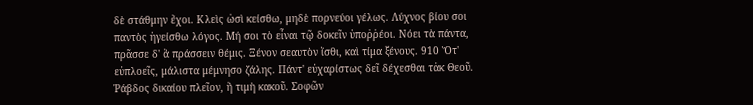δὲ στάθμην ἔχοι. Κλεὶς ὠσὶ κείσθω, μηδὲ πορνεύοι γέλως. Λύχνος βίου σοι παντὸς ἡγείσθω λόγος. Μή σοι τὸ εἶναι τῷ δοκεῖν ὑποῤῥέοι. Νόει τὰ πάντα, πρᾶσσε δ' ἃ πράσσειν θέμις. Ξένον σεαυτὸν ἴσθι, καὶ τίμα ξένους. 910 Ὅτ' εὐπλοεῖς, μάλιστα μέμνησο ζάλης. Πάντ' εὐχαρίστως δεῖ δέχεσθαι τἀκ Θεοῦ. Ῥάβδος δικαίου πλεῖον, ἢ τιμὴ κακοῦ. Σοφῶν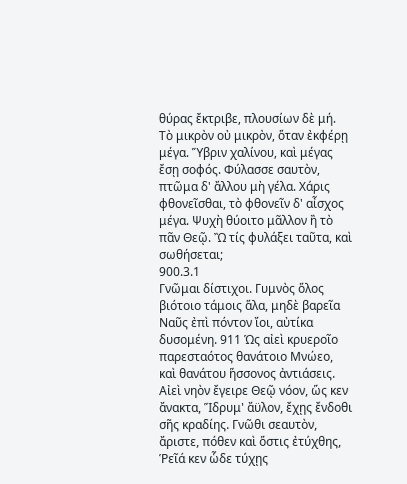θύρας ἔκτριβε, πλουσίων δὲ μή. Τὸ μικρὸν οὐ μικρὸν, ὅταν ἐκφέρῃ μέγα. Ὕβριν χαλίνου, καὶ μέγας ἔσῃ σοφός. Φύλασσε σαυτὸν, πτῶμα δ' ἄλλου μὴ γέλα. Χάρις φθονεῖσθαι, τὸ φθονεῖν δ' αἶσχος μέγα. Ψυχὴ θύοιτο μᾶλλον ἢ τὸ πᾶν Θεῷ. Ὢ τίς φυλάξει ταῦτα, καὶ σωθήσεται;
900.3.1
Γνῶμαι δίστιχοι. Γυμνὸς ὅλος βιότοιο τάμοις ἅλα, μηδὲ βαρεῖα Ναῦς ἐπὶ πόντον ἴοι, αὐτίκα δυσομένη. 911 Ὡς αἰεὶ κρυεροῖο παρεσταότος θανάτοιο Μνώεο, καὶ θανάτου ἥσσονος ἀντιάσεις. Αἰεὶ νηὸν ἔγειρε Θεῷ νόον, ὥς κεν ἄνακτα, Ἵδρυμ' ἄϋλον, ἔχῃς ἔνδοθι σῆς κραδίης. Γνῶθι σεαυτὸν, ἄριστε, πόθεν καὶ ὅστις ἐτύχθης, Ῥεῖά κεν ὧδε τύχῃς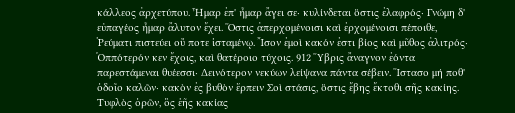κάλλεος ἀρχετύπου. Ἦμαρ ἐπ' ἦμαρ ἄγει σε· κυλίνδεται ὅστις ἐλαφρός· Γνώμη δ' εὐπαγέος ἦμαρ ἄλυτον ἔχει. Ὅστις ἀπερχομένοισι καὶ ἐρχομένοισι πέποιθε, Ῥεύματι πιστεύει οὔ ποτε ἱσταμένῳ. Ἴσον ἐμοὶ κακόν ἐστι βίος καὶ μῦθος ἀλιτρός· Ὁππότερόν κεν ἔχοις, καὶ θατέροιο τύχοις. 912 Ὕβρις ἄναγνον ἐόντα παρεστάμεναι θυέεσσι· Δεινότερον νεκύων λείψανα πάντα σέβειν. Ἵστασο μή ποθ' ὁδοῖο καλῶν· κακὸν ἐς βυθὸν ἕρπειν Σοὶ στάσις, ὅστις ἔβης ἔκτοθι σῆς κακίης. Τυφλὸς ὁρῶν, ὃς ἑῆς κακίας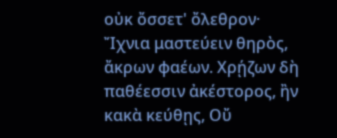οὐκ ὄσσετ' ὄλεθρον· Ἴχνια μαστεύειν θηρὸς, ἄκρων φαέων. Χρῄζων δὴ παθέεσσιν ἀκέστορος, ἢν κακὰ κεύθῃς, Οὔ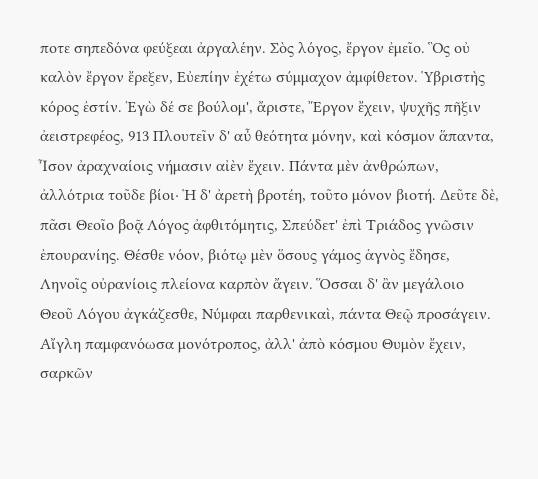ποτε σηπεδόνα φεύξεαι ἀργαλέην. Σὸς λόγος, ἔργον ἐμεῖο. Ὃς οὐ καλὸν ἔργον ἔρεξεν, Εὐεπίην ἐχέτω σύμμαχον ἀμφίθετον. Ὑβριστὴς κόρος ἐστίν. Ἐγὼ δέ σε βούλομ', ἄριστε, Ἔργον ἔχειν, ψυχῆς πῆξιν ἀειστρεφέος, 913 Πλουτεῖν δ' αὖ θεότητα μόνην, καὶ κόσμον ἅπαντα, Ἶσον ἀραχναίοις νήμασιν αἰὲν ἔχειν. Πάντα μὲν ἀνθρώπων, ἀλλότρια τοῦδε βίοι· Ἡ δ' ἀρετὴ βροτέη, τοῦτο μόνον βιοτή. Δεῦτε δὲ, πᾶσι Θεοῖο βοᾷ Λόγος ἀφθιτόμητις, Σπεύδετ' ἐπὶ Τριάδος γνῶσιν ἐπουρανίης. Θέσθε νόον, βιότῳ μὲν ὅσους γάμος ἁγνὸς ἔδησε, Ληνοῖς οὐρανίοις πλείονα καρπὸν ἄγειν. Ὅσσαι δ' ἂν μεγάλοιο Θεοῦ Λόγου ἀγκάζεσθε, Νύμφαι παρθενικαὶ, πάντα Θεῷ προσάγειν. Αἴγλη παμφανόωσα μονότροπος, ἀλλ' ἀπὸ κόσμου Θυμὸν ἔχειν, σαρκῶν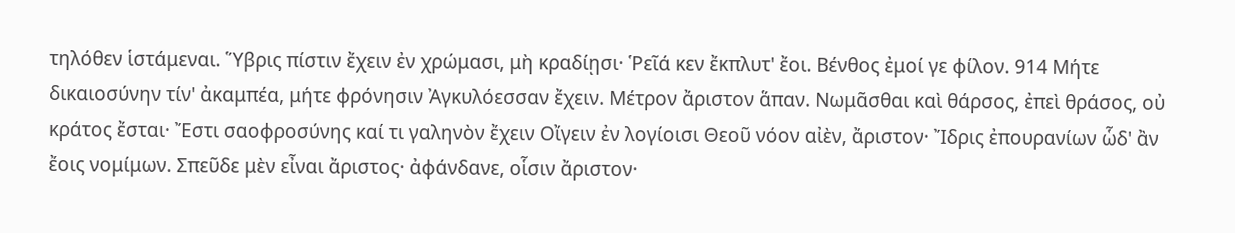τηλόθεν ἱστάμεναι. Ὕβρις πίστιν ἔχειν ἐν χρώμασι, μὴ κραδίῃσι· Ῥεῖά κεν ἔκπλυτ' ἔοι. Βένθος ἐμοί γε φίλον. 914 Μήτε δικαιοσύνην τίν' ἀκαμπέα, μήτε φρόνησιν Ἀγκυλόεσσαν ἔχειν. Μέτρον ἄριστον ἅπαν. Νωμᾶσθαι καὶ θάρσος, ἐπεὶ θράσος, οὐ κράτος ἔσται· Ἔστι σαοφροσύνης καί τι γαληνὸν ἔχειν Οἴγειν ἐν λογίοισι Θεοῦ νόον αἰὲν, ἄριστον· Ἴδρις ἐπουρανίων ὧδ' ἂν ἔοις νομίμων. Σπεῦδε μὲν εἶναι ἄριστος· ἀφάνδανε, οἷσιν ἄριστον·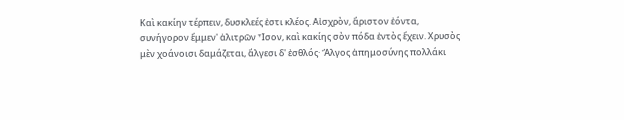Καὶ κακίην τέρπειν, δυσκλεές ἐστι κλέος. Αἰσχρὸν, ἄριστον ἐόντα, συνήγορον ἔμμεν' ἀλιτρῶν Ἶσον, καὶ κακίης σὸν πόδα ἐντὸς ἔχειν. Χρυσὸς μὲν χοάνοισι δαμάζεται, ἄλγεσι δ' ἐσθλός· Ἄλγος ἀπημοσύνης πολλάκι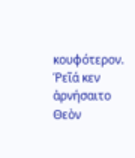κουφότερον. Ῥεῖά κεν ἀρνήσαιτο Θεὸν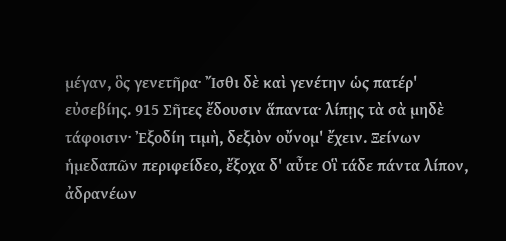μέγαν, ὃς γενετῆρα· Ἴσθι δὲ καὶ γενέτην ὡς πατέρ' εὐσεβίης. 915 Σῆτες ἔδουσιν ἅπαντα· λίπῃς τὰ σὰ μηδὲ τάφοισιν· Ἐξοδίη τιμὴ, δεξιὸν οὔνομ' ἔχειν. Ξείνων ἡμεδαπῶν περιφείδεο, ἔξοχα δ' αὖτε Οἳ τάδε πάντα λίπον, ἀδρανέων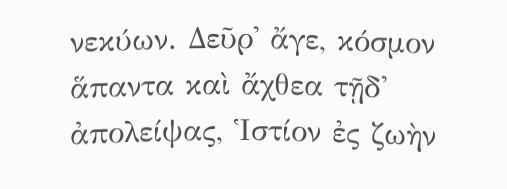νεκύων. Δεῦρ' ἄγε, κόσμον ἅπαντα καὶ ἄχθεα τῇδ' ἀπολείψας, Ἱστίον ἐς ζωὴν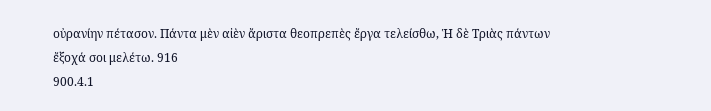οὐρανίην πέτασον. Πάντα μὲν αἰὲν ἄριστα θεοπρεπὲς ἔργα τελείσθω, Ἡ δὲ Τριὰς πάντων ἔξοχά σοι μελέτω. 916
900.4.1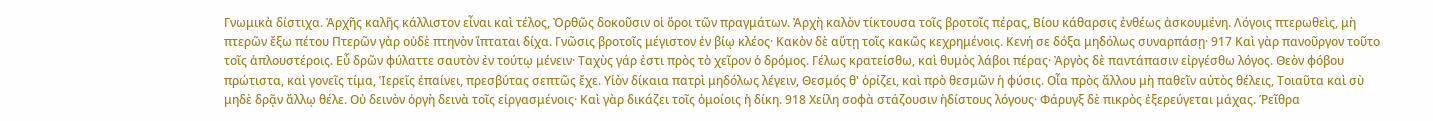Γνωμικὰ δίστιχα. Ἀρχῆς καλῆς κάλλιστον εἶναι καὶ τέλος, Ὀρθῶς δοκοῦσιν οἱ ὅροι τῶν πραγμάτων. Ἀρχὴ καλὸν τίκτουσα τοῖς βροτοῖς πέρας, Βίου κάθαρσις ἐνθέως ἀσκουμένη. Λόγοις πτερωθεὶς, μὴ πτερῶν ἔξω πέτου Πτερῶν γὰρ οὐδὲ πτηνὸν ἵπταται δίχα. Γνῶσις βροτοῖς μέγιστον ἐν βίῳ κλέος· Κακὸν δὲ αὕτῃ τοῖς κακῶς κεχρημένοις. Κενή σε δόξα μηδόλως συναρπάσῃ· 917 Καὶ γὰρ πανοῦργον τοῦτο τοῖς ἁπλουστέροις. Εὖ δρῶν φύλαττε σαυτὸν ἐν τούτῳ μένειν· Ταχὺς γάρ ἐστι πρὸς τὸ χεῖρον ὁ δρόμος. Γέλως κρατείσθω, καὶ θυμὸς λάβοι πέρας· Ἀργὸς δὲ παντάπασιν εἰργέσθω λόγος. Θεὸν φόβου πρώτιστα, καὶ γονεῖς τίμα, Ἱερεῖς ἐπαίνει, πρεσβύτας σεπτῶς ἔχε. Υἱὸν δίκαια πατρὶ μηδόλως λέγειν, Θεσμός θ' ὁρίζει, καὶ πρὸ θεσμῶν ἡ φύσις. Οἷα πρὸς ἄλλου μὴ παθεῖν αὐτὸς θέλεις, Τοιαῦτα καὶ σὺ μηδὲ δρᾷν ἄλλῳ θέλε. Οὐ δεινὸν ὀργὴ δεινὰ τοῖς εἰργασμένοις· Καὶ γὰρ δικάζει τοῖς ὁμοίοις ἡ δίκη. 918 Χείλη σοφὰ στάζουσιν ἡδίστους λόγους· Φάρυγξ δὲ πικρὸς ἐξερεύγεται μάχας. Ῥεῖθρα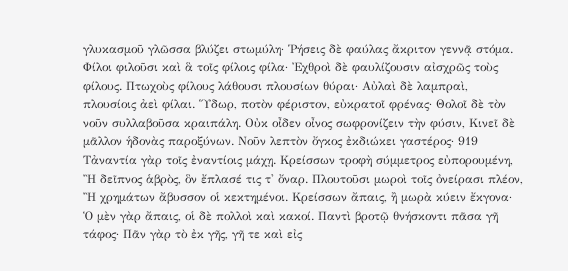γλυκασμοῦ γλῶσσα βλύζει στωμύλη· Ῥήσεις δὲ φαύλας ἄκριτον γεννᾷ στόμα. Φίλοι φιλοῦσι καὶ ἃ τοῖς φίλοις φίλα· Ἐχθροὶ δὲ φαυλίζουσιν αἰσχρῶς τοὺς φίλους. Πτωχοὺς φίλους λάθουσι πλουσίων θύραι· Αὐλαὶ δὲ λαμπραὶ, πλουσίοις ἀεὶ φίλαι. Ὕδωρ, ποτὸν φέριστον, εὐκρατοῖ φρένας· Θολοῖ δὲ τὸν νοῦν συλλαβοῦσα κραιπάλη. Οὐκ οἶδεν οἶνος σωφρονίζειν τὴν φύσιν, Κινεῖ δὲ μᾶλλον ἡδονὰς παροξύνων. Νοῦν λεπτὸν ὄγκος ἐκδιώκει γαστέρος· 919 Τἀναντία γὰρ τοῖς ἐναντίοις μάχῃ. Κρείσσων τροφὴ σύμμετρος εὐπορουμένη, Ἢ δεῖπνος ἁβρὸς, ὃν ἔπλασέ τις τ' ὄναρ. Πλουτοῦσι μωροὶ τοῖς ὀνείρασι πλέον, Ἢ χρημάτων ἄβυσσον οἱ κεκτημένοι. Κρείσσων ἄπαις, ἢ μωρὰ κύειν ἔκγονα· Ὁ μὲν γὰρ ἄπαις, οἱ δὲ πολλοὶ καὶ κακοί. Παντὶ βροτῷ θνήσκοντι πᾶσα γῆ τάφος· Πᾶν γὰρ τὸ ἐκ γῆς, γῆ τε καὶ εἰς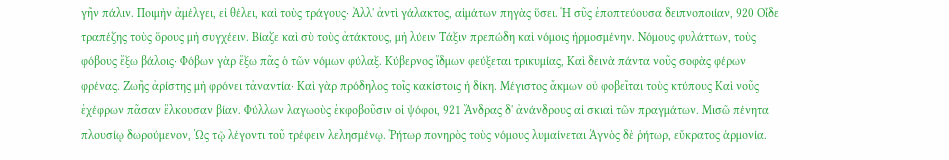γῆν πάλιν. Ποιμὴν ἀμέλγει, εἰ θέλει, καὶ τοὺς τράγους· Ἀλλ' ἀντὶ γάλακτος, αἱμάτων πηγὰς ὕσει. Ἡ σῦς ἐποπτεύουσα δειπνοποιίαν, 920 Οἶδε τραπέζης τοὺς ὅρους μὴ συγχέειν. Βίαζε καὶ σὺ τοὺς ἀτάκτους, μὴ λύειν Τάξιν πρεπώδη καὶ νόμοις ἡρμοσμένην. Νόμους φυλάττων, τοὺς φόβους ἔξω βάλοις· Φόβων γὰρ ἔξω πᾶς ὁ τῶν νόμων φύλαξ. Κύβερνος ἴδμων φεύξεται τρικυμίας, Καὶ δεινὰ πάντα νοῦς σοφὰς φέρων φρένας. Ζωῆς ἀρίστης μὴ φρόνει τἀναντία· Καὶ γὰρ πρόδηλος τοῖς κακίστοις ἡ δίκη. Μέγιστος ἄκμων οὐ φοβεῖται τοὺς κτύπους Καὶ νοῦς ἐχέφρων πᾶσαν ἕλκουσαν βίαν. Φύλλων λαγωοὺς ἐκφοβοῦσιν οἱ ψόφοι, 921 Ἄνδρας δ' ἀνάνδρους αἱ σκιαὶ τῶν πραγμάτων. Μισῶ πένητα πλουσίῳ δωρούμενον, Ὡς τῷ λέγοντι τοῦ τρέφειν λελησμένῳ. Ῥήτωρ πονηρὸς τοὺς νόμους λυμαίνεται Ἁγνὸς δὲ ῥήτωρ, εὔκρατος ἁρμονία.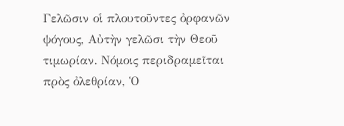Γελῶσιν οἱ πλουτοῦντες ὀρφανῶν ψόγους, Αὐτὴν γελῶσι τὴν Θεοῦ τιμωρίαν. Νόμοις περιδραμεῖται πρὸς ὀλεθρίαν, Ὁ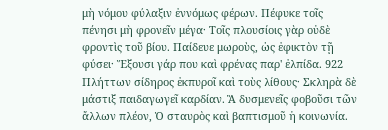μὴ νόμου φύλαξιν ἐννόμως φέρων. Πέφυκε τοῖς πένησι μὴ φρονεῖν μέγα· Τοῖς πλουσίοις γὰρ οὐδὲ φροντὶς τοῦ βίου. Παίδευε μωροὺς, ὡς ἐφικτὸν τῇ φύσει· Ἕξουσι γάρ που καὶ φρένας παρ' ἐλπίδα. 922 Πλήττων σίδηρος ἐκπυροῖ καὶ τοὺς λίθους· Σκληρὰ δὲ μάστιξ παιδαγωγεῖ καρδίαν. Ἃ δυσμενεῖς φοβοῦσι τῶν ἄλλων πλέον, Ὁ σταυρὸς καὶ βαπτισμοῦ ἡ κοινωνία.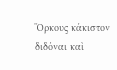Ὅρκους κάκιστον διδόναι καὶ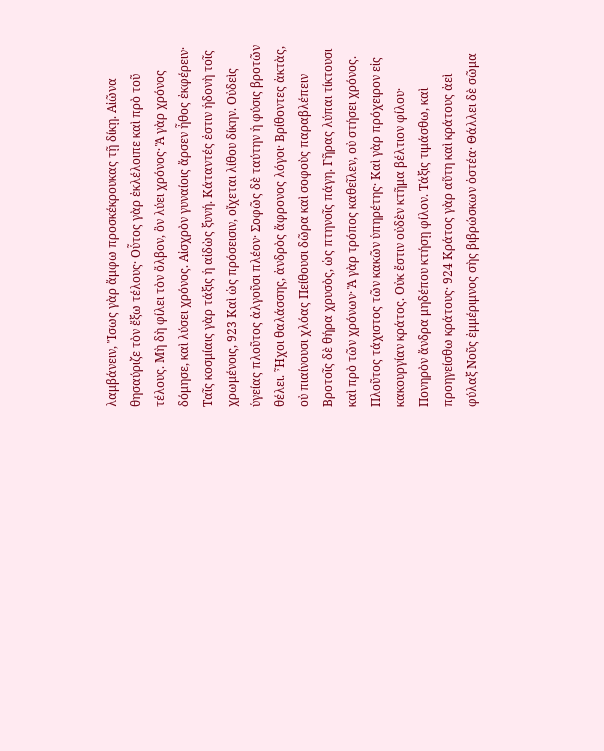λαμβάνειν, Ἴσως γὰρ ἄμφω προσκέκρουκας τῇ δίκῃ. Αἰῶνα θησαύριζε τὸν ἔξω τέλους· Οὗτος γὰρ ἐκλέλοιπε καὶ πρὸ τοῦ τέλους. Μὴ δὴ φίλει τὸν ὄλβον, ὃν λύει χρόνος· Ἃ γὰρ χρόνος δόμησε, καὶ λύσει χρόνος. Αἰσχρὸν γυναίοις ἄρσεν ἦθος ἐκφέρειν· Ταῖς κοσμίαις γὰρ τάξις ἡ αἰδὼς ξυνή. Κάταντές ἐστιν ἡδονὴ τοῖς χρωμένοις, 923 Καὶ ὡς πρόσεισιν, οἴχεται λίθου δίκην. Οὐδεὶς ὑγείας πλοῦτος ἀλγοῦσι πλέον· Σοφῶς δὲ ταύτην ἡ φύσις βροτῶν θέλει. Ἦχοι θαλάσσης, ἀνδρὸς ἄφρονος λόγοι· Βρίθοντες ἀκτὰς, οὐ πιαίνουσι χλόας Πείθουσι δῶρα καὶ σοφοὺς παραβλέπειν Βροτοῖς δὲ θήρα χρυσὸς, ὡς πτηνοῖς πάγη. Γῆρας λύπαι τίκτουσι καὶ πρὸ τῶν χρόνων· Ἃ γὰρ τρόπος καθεῖλεν, οὐ στήσει χρόνος. Πλοῦτος τάχιστος τῶν κακῶν ὑπηρέτης· Καὶ γὰρ πρόχειρον εἰς κακουργίαν κράτος. Οὐκ ἔστιν οὐδὲν κτῆμα βέλτιον φίλου· Πονηρὸν ἄνδρα μηδέπου κτήσῃ φίλον. Τάξις τιμάσθω, καὶ προηγείσθω κράτους· 924 Κράτος γὰρ αὕτη καὶ κράτους ἀεὶ φύλαξ Νοῦς ἐμμέριμνος σὴς βιβρώσκων ὀστέα· Θάλλει δὲ σῶμα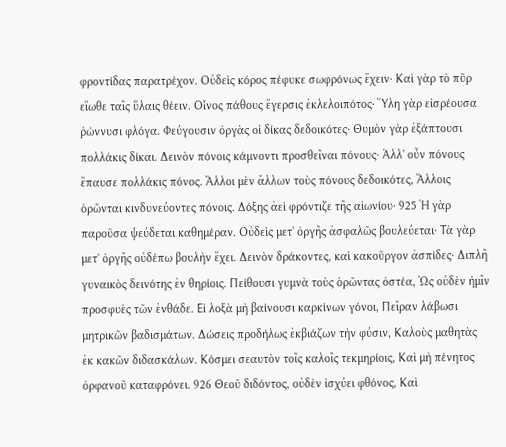φροντίδας παρατρέχον. Οὐδεὶς κόρος πέφυκε σωφρόνως ἔχειν· Καὶ γὰρ τὸ πῦρ εἴωθε ταῖς ὕλαις θέειν. Οἶνος πάθους ἔγερσις ἐκλελοιπότος· Ὕλη γὰρ εἰσρέουσα ῥώννυσι φλόγα. Φεύγουσιν ὀργὰς οἱ δίκας δεδοικότες· Θυμὸν γὰρ ἐξάπτουσι πολλάκις δίκαι. Δεινὸν πόνοις κάμνοντι προσθεῖναι πόνους· Ἀλλ' οὖν πόνους ἔπαυσε πολλάκις πόνος. Ἄλλοι μὲν ἄλλων τοὺς πόνους δεδοικότες, Ἄλλοις ὁρῶνται κινδυνεύοντες πόνοις. Δόξης ἀεὶ φρόντιζε τῆς αἰωνίου· 925 Ἡ γὰρ παροῦσα ψεύδεται καθημέραν. Οὐδεὶς μετ' ὀργῆς ἀσφαλῶς βουλεύεται· Τὰ γὰρ μετ' ὀργῆς οὐδέπω βουλὴν ἔχει. Δεινὸν δράκοντες, καὶ κακοῦργον ἀσπίδες· Διπλῆ γυναικὸς δεινότης ἐν θηρίοις. Πείθουσι γυμνὰ τοὺς ὁρῶντας ὀστέα, Ὡς οὐδὲν ἡμῖν προσφυὲς τῶν ἐνθάδε. Εἰ λοξὰ μὴ βαίνουσι καρκίνων γόνοι, Πεῖραν λάβωσι μητρικῶν βαδισμάτων. Δώσεις προδήλως ἐκβιάζων τὴν φύσιν, Καλοὺς μαθητὰς ἐκ κακῶν διδασκάλων. Κόσμει σεαυτὸν τοῖς καλοῖς τεκμηρίοις, Καὶ μὴ πένητος ὀρφανοῦ καταφρόνει. 926 Θεοῦ διδόντος, οὐδὲν ἰσχύει φθόνος, Καὶ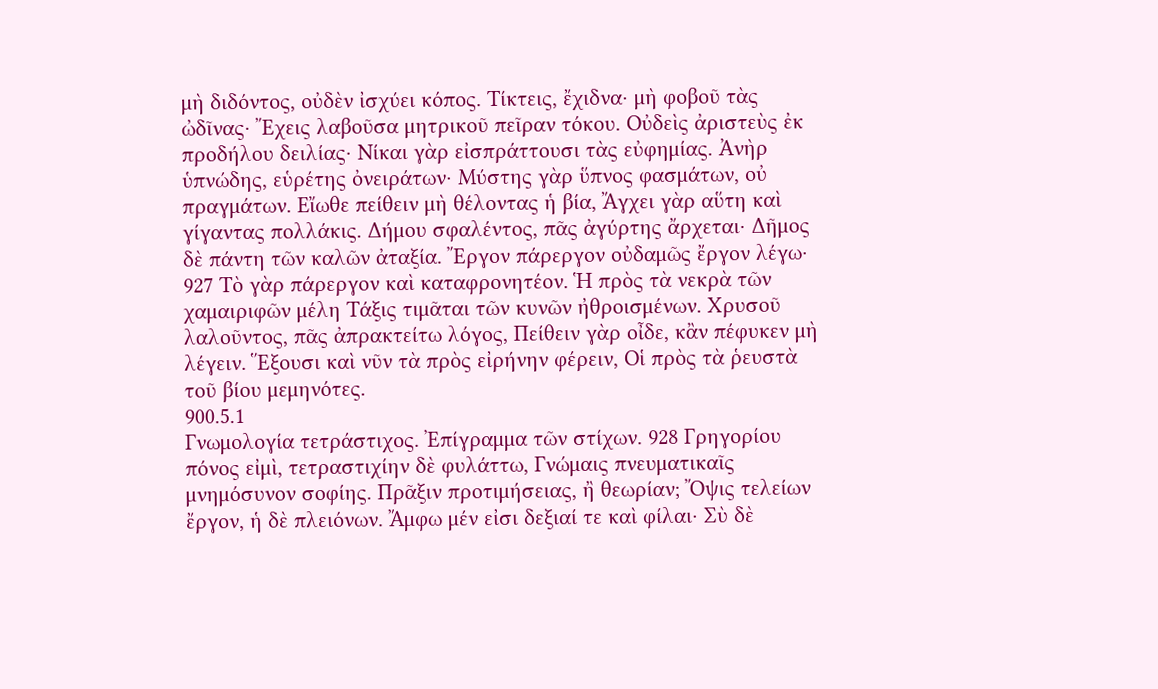μὴ διδόντος, οὐδὲν ἰσχύει κόπος. Τίκτεις, ἔχιδνα· μὴ φοβοῦ τὰς ὠδῖνας· Ἔχεις λαβοῦσα μητρικοῦ πεῖραν τόκου. Οὐδεὶς ἀριστεὺς ἐκ προδήλου δειλίας· Νίκαι γὰρ εἰσπράττουσι τὰς εὐφημίας. Ἀνὴρ ὑπνώδης, εὑρέτης ὀνειράτων· Μύστης γὰρ ὕπνος φασμάτων, οὐ πραγμάτων. Εἴωθε πείθειν μὴ θέλοντας ἡ βία, Ἄγχει γὰρ αὕτη καὶ γίγαντας πολλάκις. Δήμου σφαλέντος, πᾶς ἀγύρτης ἄρχεται· Δῆμος δὲ πάντη τῶν καλῶν ἀταξία. Ἔργον πάρεργον οὐδαμῶς ἔργον λέγω· 927 Τὸ γὰρ πάρεργον καὶ καταφρονητέον. Ἡ πρὸς τὰ νεκρὰ τῶν χαμαιριφῶν μέλη Τάξις τιμᾶται τῶν κυνῶν ἠθροισμένων. Χρυσοῦ λαλοῦντος, πᾶς ἀπρακτείτω λόγος, Πείθειν γὰρ οἶδε, κἂν πέφυκεν μὴ λέγειν. Ἕξουσι καὶ νῦν τὰ πρὸς εἰρήνην φέρειν, Οἱ πρὸς τὰ ῥευστὰ τοῦ βίου μεμηνότες.
900.5.1
Γνωμολογία τετράστιχος. Ἐπίγραμμα τῶν στίχων. 928 Γρηγορίου πόνος εἰμὶ, τετραστιχίην δὲ φυλάττω, Γνώμαις πνευματικαῖς μνημόσυνον σοφίης. Πρᾶξιν προτιμήσειας, ἢ θεωρίαν; Ὄψις τελείων ἔργον, ἡ δὲ πλειόνων. Ἄμφω μέν εἰσι δεξιαί τε καὶ φίλαι· Σὺ δὲ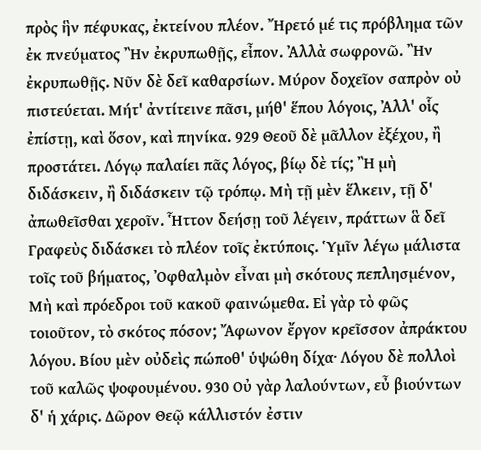πρὸς ἣν πέφυκας, ἐκτείνου πλέον. Ἤρετό μέ τις πρόβλημα τῶν ἐκ πνεύματος Ἢν ἐκρυπωθῇς, εἶπον. Ἀλλὰ σωφρονῶ. Ἢν ἐκρυπωθῇς. Νῦν δὲ δεῖ καθαρσίων. Μύρον δοχεῖον σαπρὸν οὐ πιστεύεται. Μήτ' ἀντίτεινε πᾶσι, μήθ' ἕπου λόγοις, Ἀλλ' οἷς ἐπίστῃ, καὶ ὅσον, καὶ πηνίκα. 929 Θεοῦ δὲ μᾶλλον ἐξέχου, ἢ προστάτει. Λόγῳ παλαίει πᾶς λόγος, βίῳ δὲ τίς; Ἢ μὴ διδάσκειν, ἢ διδάσκειν τῷ τρόπῳ. Μὴ τῇ μὲν ἕλκειν, τῇ δ' ἀπωθεῖσθαι χεροῖν. Ἧττον δεήσῃ τοῦ λέγειν, πράττων ἃ δεῖ Γραφεὺς διδάσκει τὸ πλέον τοῖς ἐκτύποις. Ὑμῖν λέγω μάλιστα τοῖς τοῦ βήματος, Ὀφθαλμὸν εἶναι μὴ σκότους πεπλησμένον, Μὴ καὶ πρόεδροι τοῦ κακοῦ φαινώμεθα. Εἰ γὰρ τὸ φῶς τοιοῦτον, τὸ σκότος πόσον; Ἄφωνον ἔργον κρεῖσσον ἀπράκτου λόγου. Βίου μὲν οὐδεὶς πώποθ' ὑψώθη δίχα· Λόγου δὲ πολλοὶ τοῦ καλῶς ψοφουμένου. 930 Οὐ γὰρ λαλούντων, εὖ βιούντων δ' ἡ χάρις. Δῶρον Θεῷ κάλλιστόν ἐστιν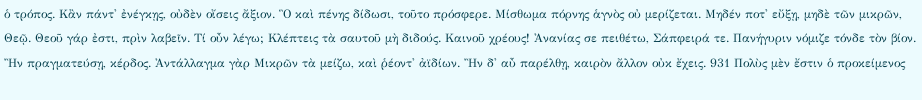ὁ τρόπος. Κἂν πάντ' ἐνέγκῃς, οὐδὲν οἴσεις ἄξιον. Ὃ καὶ πένης δίδωσι, τοῦτο πρόσφερε. Μίσθωμα πόρνης ἁγνὸς οὐ μερίζεται. Μηδέν ποτ' εὔξῃ, μηδὲ τῶν μικρῶν, Θεῷ. Θεοῦ γάρ ἐστι, πρὶν λαβεῖν. Τί οὖν λέγω; Κλέπτεις τὰ σαυτοῦ μὴ διδούς. Καινοῦ χρέους! Ἀνανίας σε πειθέτω, Σάπφειρά τε. Πανήγυριν νόμιζε τόνδε τὸν βίον. Ἢν πραγματεύσῃ, κέρδος. Ἀντάλλαγμα γὰρ Μικρῶν τὰ μείζω, καὶ ῥέοντ' ἀϊδίων. Ἢν δ' αὖ παρέλθῃ, καιρὸν ἄλλον οὐκ ἔχεις. 931 Πολὺς μὲν ἔστιν ὁ προκείμενος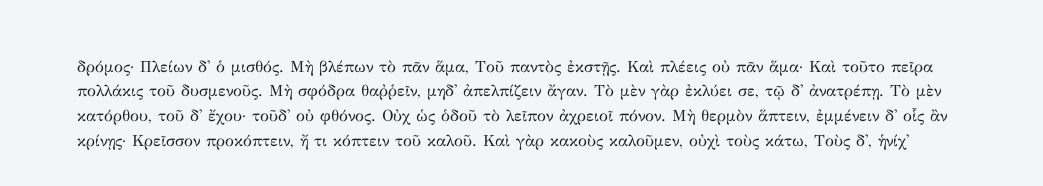δρόμος· Πλείων δ' ὁ μισθός. Μὴ βλέπων τὸ πᾶν ἅμα, Τοῦ παντὸς ἐκστῇς. Καὶ πλέεις οὐ πᾶν ἅμα· Καὶ τοῦτο πεῖρα πολλάκις τοῦ δυσμενοῦς. Μὴ σφόδρα θαῤῥεῖν, μηδ' ἀπελπίζειν ἄγαν. Τὸ μὲν γὰρ ἐκλύει σε, τῷ δ' ἀνατρέπῃ. Τὸ μὲν κατόρθου, τοῦ δ' ἔχου· τοῦδ' οὐ φθόνος. Οὐχ ὡς ὁδοῦ τὸ λεῖπον ἀχρειοῖ πόνον. Μὴ θερμὸν ἅπτειν, ἐμμένειν δ' οἷς ἂν κρίνῃς· Κρεῖσσον προκόπτειν, ἤ τι κόπτειν τοῦ καλοῦ. Καὶ γὰρ κακοὺς καλοῦμεν, οὐχὶ τοὺς κάτω, Τοὺς δ', ἡνίχ'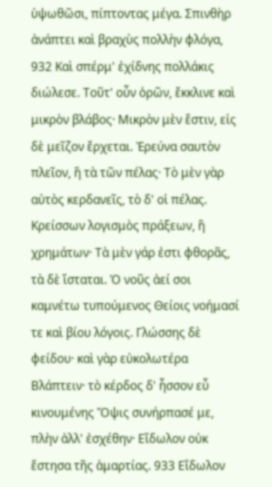ὑψωθῶσι, πίπτοντας μέγα. Σπινθὴρ ἀνάπτει καὶ βραχὺς πολλὴν φλόγα, 932 Καὶ σπέρμ' ἐχίδνης πολλάκις διώλεσε. Τοῦτ' οὖν ὁρῶν, ἔκκλινε καὶ μικρὸν βλάβος· Μικρὸν μὲν ἔστιν, εἰς δὲ μεῖζον ἔρχεται. Ἐρεύνα σαυτὸν πλεῖον, ἢ τὰ τῶν πέλας· Τὸ μὲν γὰρ αὐτὸς κερδανεῖς, τὸ δ' οἱ πέλας. Κρείσσων λογισμὸς πράξεων, ἢ χρημάτων· Τὰ μὲν γάρ ἐστι φθορᾶς, τὰ δὲ ἵσταται. Ὁ νοῦς ἀεί σοι καμνέτω τυπούμενος Θείοις νοήμασί τε καὶ βίου λόγοις. Γλώσσης δὲ φείδου· καὶ γὰρ εὐκολωτέρα Βλάπτειν· τὸ κέρδος δ' ἧσσον εὖ κινουμένης Ὄψις συνήρπασέ με, πλὴν ἀλλ' ἐσχέθην· Εἴδωλον οὐκ ἔστησα τῆς ἁμαρτίας. 933 Εἴδωλον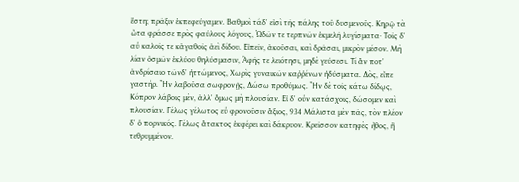ἔστη; πρᾶξιν ἐκπεφεύγαμεν. Βαθμοὶ τάδ' εἰσὶ τῆς πάλης τοῦ δυσμενοῦς. Κηρῷ τὰ ὦτα φράσσε πρὸς φαύλους λόγους, Ὠδῶν τε τερπνῶν ἐκμελῆ λυγίσματα· Τοῖς δ' αὖ καλοῖς τε κἀγαθοῖς ἀεὶ δίδου. Εἰπεῖν, ἀκοῦσαι, καὶ δρᾶσαι, μικρὸν μέσον. Μὴ λίαν ὀσμῶν ἐκλύου θηλύσμασιν, Ἁφῆς τε λειότησι, μηδὲ γεύσεσι. Τί ἄν ποτ' ἀνδρίσαιο τῶνδ' ἡττώμενος, Χωρὶς γυναικῶν καῤῥένων ἡδύσματα. Δὸς, εἶπε γαστήρ. Ἢν λαβοῦσα σωφρονῇς, Δώσω προθύμως. Ἢν δὲ τοῖς κάτω δίδῳς, Κόπρον λάβοις μὲν, ἀλλ' ὅμως μὴ πλουσίαν. Εἰ δ' οὖν κατάσχοις, δώσομεν καὶ πλουσίαν. Γέλως γέλωτος εὖ φρονοῦσιν ἄξιος, 934 Μάλιστα μὲν πᾶς, τὸν πλέον δ' ὁ πορνικός. Γέλως ἄτακτος ἐκφέρει καὶ δάκρυον. Κρεῖσσον κατηφὲς ἦθος, ἢ τεθρυμμένον.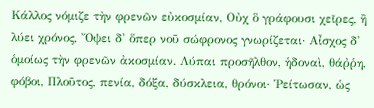Κάλλος νόμιζε τὴν φρενῶν εὐκοσμίαν, Οὐχ ὃ γράφουσι χεῖρες, ἢ λύει χρόνος, Ὄψει δ' ὅπερ νοῦ σώφρονος γνωρίζεται· Αἶσχος δ' ὁμοίως τὴν φρενῶν ἀκοσμίαν. Λύπαι προσῆλθον, ἡδοναὶ, θάῤῥη, φόβοι, Πλοῦτος, πενία, δόξα, δύσκλεια, θρόνοι· Ῥείτωσαν, ὡς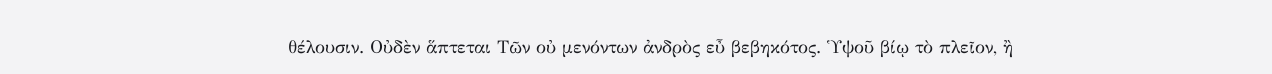θέλουσιν. Οὐδὲν ἅπτεται Τῶν οὐ μενόντων ἀνδρὸς εὖ βεβηκότος. Ὑψοῦ βίῳ τὸ πλεῖον, ἢ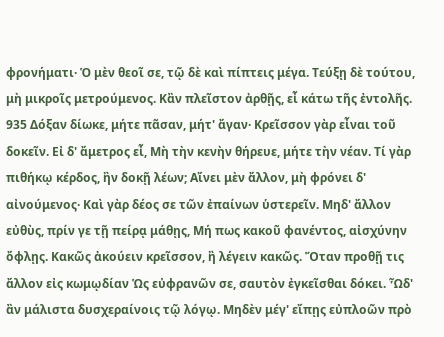φρονήματι· Ὁ μὲν θεοῖ σε, τῷ δὲ καὶ πίπτεις μέγα. Τεύξῃ δὲ τούτου, μὴ μικροῖς μετρούμενος. Κἂν πλεῖστον ἀρθῇς, εἶ κάτω τῆς ἐντολῆς. 935 Δόξαν δίωκε, μήτε πᾶσαν, μήτ' ἄγαν· Κρεῖσσον γὰρ εἶναι τοῦ δοκεῖν. Εἰ δ' ἄμετρος εἶ, Μὴ τὴν κενὴν θήρευε, μήτε τὴν νέαν. Τί γὰρ πιθήκῳ κέρδος, ἢν δοκῇ λέων; Αἴνει μὲν ἄλλον, μὴ φρόνει δ' αἰνούμενος· Καὶ γὰρ δέος σε τῶν ἐπαίνων ὑστερεῖν. Μηδ' ἄλλον εὐθὺς, πρίν γε τῇ πείρᾳ μάθῃς, Μή πως κακοῦ φανέντος, αἰσχύνην ὄφλῃς. Κακῶς ἀκούειν κρεῖσσον, ἢ λέγειν κακῶς. Ὅταν προθῇ τις ἄλλον εἰς κωμῳδίαν Ὡς εὐφρανῶν σε, σαυτὸν ἐγκεῖσθαι δόκει. Ὧδ' ἂν μάλιστα δυσχεραίνοις τῷ λόγῳ. Μηδὲν μέγ' εἴπῃς εὐπλοῶν πρὸ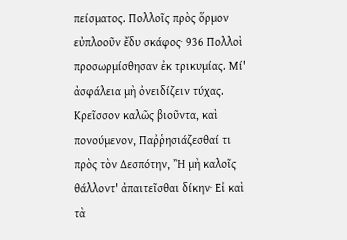πείσματος. Πολλοῖς πρὸς ὅρμον εὐπλοοῦν ἔδυ σκάφος· 936 Πολλοὶ προσωρμίσθησαν ἐκ τρικυμίας. Μί' ἀσφάλεια μὴ ὀνειδίζειν τύχας. Κρεῖσσον καλῶς βιοῦντα, καὶ πονούμενον, Παῤῥησιάζεσθαί τι πρὸς τὸν Δεσπότην, Ἢ μὴ καλοῖς θάλλοντ' ἀπαιτεῖσθαι δίκην· Εἰ καὶ τὰ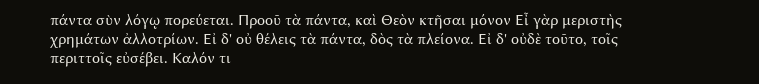πάντα σὺν λόγῳ πορεύεται. Προοῦ τὰ πάντα, καὶ Θεὸν κτῆσαι μόνον Εἶ γὰρ μεριστὴς χρημάτων ἀλλοτρίων. Εἰ δ' οὐ θέλεις τὰ πάντα, δὸς τὰ πλείονα. Εἰ δ' οὐδὲ τοῦτο, τοῖς περιττοῖς εὐσέβει. Καλόν τι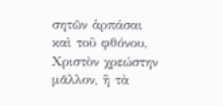σητῶν ἁρπάσαι καὶ τοῦ φθόνου, Χριστὸν χρεώστην μᾶλλον, ἢ τὰ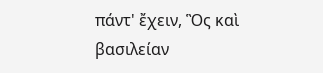πάντ' ἔχειν, Ὃς καὶ βασιλείαν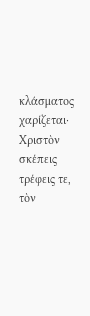κλάσματος χαρίζεται· Χριστὸν σκέπεις τρέφεις τε, τὸν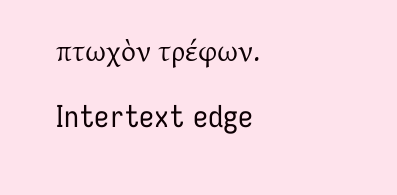πτωχὸν τρέφων.

Intertext edge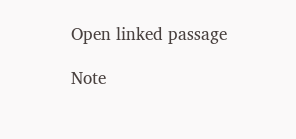Open linked passage

Note